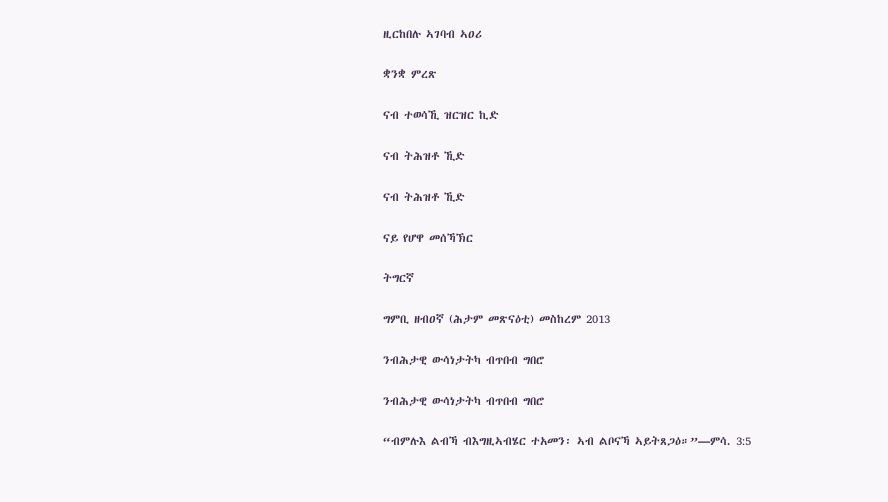ዚርከበሉ ኣገባብ ኣዐሪ

ቋንቋ ምረጽ

ናብ ተወሳኺ ዝርዝር ኪድ

ናብ ትሕዝቶ ኺድ

ናብ ትሕዝቶ ኺድ

ናይ የሆዋ መሰኻኽር

ትግርኛ

ግምቢ ዘብዐኛ (ሕታም መጽናዕቲ) መስከረም 2013

ንብሕታዊ ውሳነታትካ ብጥበብ ግበሮ

ንብሕታዊ ውሳነታትካ ብጥበብ ግበሮ

“ብምሉእ ልብኻ ብእግዚኣብሄር ተአመን፡ ኣብ ልቦናኻ ኣይትጸጋዕ።”—ምሳ. 3:5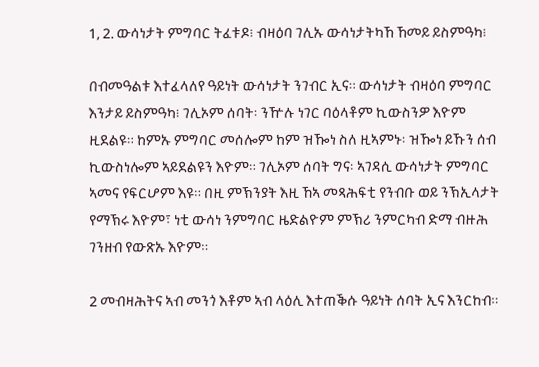1, 2. ውሳነታት ምግባር ትፈቱዶ፧ ብዛዕባ ገሊኡ ውሳነታትካኸ ኸመይ ይስምዓካ፧

በብመዓልቱ እተፈላለየ ዓይነት ውሳነታት ንገብር ኢና። ውሳነታት ብዛዕባ ምግባር እንታይ ይስምዓካ፧ ገሊኦም ሰባት፡ ንዅሉ ነገር ባዕላቶም ኪውስንዎ እዮም ዚደልዩ። ከምኡ ምግባር መሰሎም ከም ዝዀነ ስለ ዚኣምኑ፡ ዝዀነ ይኹን ሰብ ኪውስነሎም ኣይደልዩን እዮም። ገሊኦም ሰባት ግና፡ ኣገዳሲ ውሳነታት ምግባር ኣመና የፍርሆም እዩ። በዚ ምኽንያት እዚ ኸኣ መጻሕፍቲ የንብቡ ወይ ንኽኢላታት የማኽሩ እዮም፣ ነቲ ውሳነ ንምግባር ዜድልዮም ምኽሪ ንምርካብ ድማ ብዙሕ ገንዘብ የውጽኡ እዮም።

2 መብዛሕትና ኣብ መንጎ እቶም ኣብ ላዕሊ እተጠቕሱ ዓይነት ሰባት ኢና እንርከብ።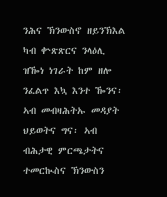ንሕና ኽንውስኖ ዘይንኽእል ካብ ቍጽጽርና ንላዕሊ ዝዀነ ነገራት ከም ዘሎ ንፈልጥ እኳ እንተ ዀንና፡ ኣብ መብዛሕትኡ መዳያት ህይወትና ግና፡ ኣብ ብሕታዊ ምርጫታትና ተመርኲስና ኽንውስን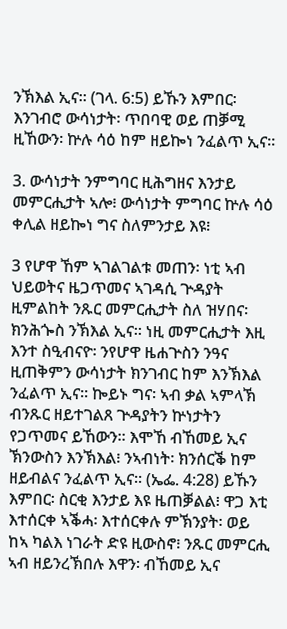ንኽእል ኢና። (ገላ. 6:5) ይኹን እምበር፡ እንገብሮ ውሳነታት፡ ጥበባዊ ወይ ጠቓሚ ዚኸውን፡ ኵሉ ሳዕ ከም ዘይኰነ ንፈልጥ ኢና።

3. ውሳነታት ንምግባር ዚሕግዘና እንታይ መምርሒታት ኣሎ፧ ውሳነታት ምግባር ኵሉ ሳዕ ቀሊል ዘይኰነ ግና ስለምንታይ እዩ፧

3 የሆዋ ኸም ኣገልገልቱ መጠን፡ ነቲ ኣብ ህይወትና ዜጋጥመና ኣገዳሲ ጕዳያት ዚምልከት ንጹር መምርሒታት ስለ ዝሃበና፡ ክንሕጐስ ንኽእል ኢና። ነዚ መምርሒታት እዚ እንተ ስዒብናዮ፡ ንየሆዋ ዜሐጕስን ንዓና ዚጠቅምን ውሳነታት ክንገብር ከም እንኽእል ንፈልጥ ኢና። ኰይኑ ግና፡ ኣብ ቃል ኣምላኽ ብንጹር ዘይተገልጸ ጕዳያትን ኵነታትን የጋጥመና ይኸውን። እሞኸ ብኸመይ ኢና ኽንውስን እንኽእል፧ ንኣብነት፡ ክንሰርቕ ከም ዘይብልና ንፈልጥ ኢና። (ኤፌ. 4:28) ይኹን እምበር፡ ስርቂ እንታይ እዩ ዜጠቓልል፧ ዋጋ እቲ እተሰርቀ ኣቕሓ፡ እተሰርቀሉ ምኽንያት፡ ወይ ከኣ ካልእ ነገራት ድዩ ዚውስኖ፧ ንጹር መምርሒ ኣብ ዘይንረኽበሉ እዋን፡ ብኸመይ ኢና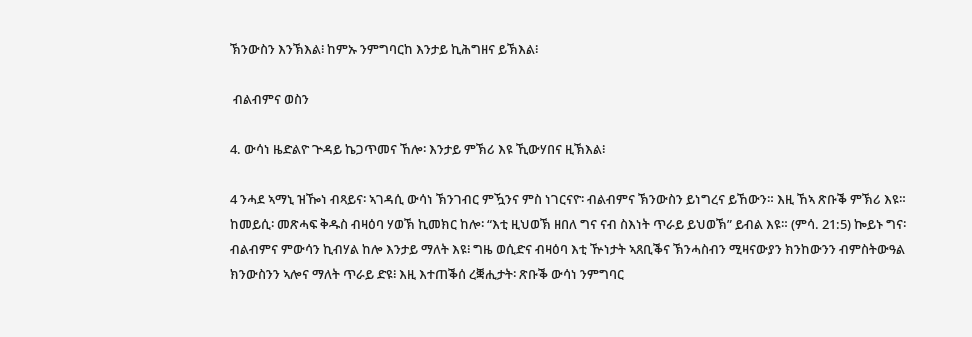ኽንውስን እንኽእል፧ ከምኡ ንምግባርከ እንታይ ኪሕግዘና ይኽእል፧

 ብልብምና ወስን

4. ውሳነ ዜድልዮ ጕዳይ ኬጋጥመና ኸሎ፡ እንታይ ምኽሪ እዩ ኺውሃበና ዚኽእል፧

4 ንሓደ ኣማኒ ዝዀነ ብጻይና፡ ኣገዳሲ ውሳነ ኽንገብር ምዃንና ምስ ነገርናዮ፡ ብልብምና ኽንውስን ይነግረና ይኸውን። እዚ ኸኣ ጽቡቕ ምኽሪ እዩ። ከመይሲ፡ መጽሓፍ ቅዱስ ብዛዕባ ሃወኽ ኪመክር ከሎ፡ “እቲ ዚህወኽ ዘበለ ግና ናብ ስእነት ጥራይ ይህወኽ” ይብል እዩ። (ምሳ. 21:5) ኰይኑ ግና፡ ብልብምና ምውሳን ኪብሃል ከሎ እንታይ ማለት እዩ፧ ግዜ ወሲድና ብዛዕባ እቲ ዅነታት ኣጸቢቕና ኽንሓስብን ሚዛናውያን ክንከውንን ብምስትውዓል ክንውስንን ኣሎና ማለት ጥራይ ድዩ፧ እዚ እተጠቕሰ ረቛሒታት፡ ጽቡቕ ውሳነ ንምግባር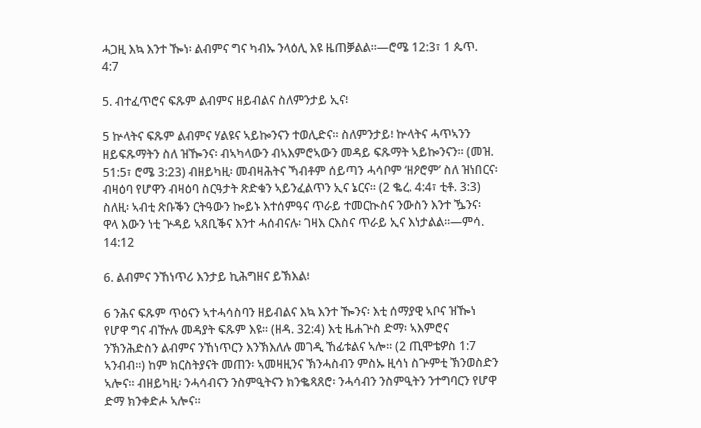ሓጋዚ እኳ እንተ ዀነ፡ ልብምና ግና ካብኡ ንላዕሊ እዩ ዜጠቓልል።—ሮሜ 12:3፣ 1 ጴጥ. 4:7

5. ብተፈጥሮና ፍጹም ልብምና ዘይብልና ስለምንታይ ኢና፧

5 ኵላትና ፍጹም ልብምና ሃልዩና ኣይኰንናን ተወሊድና። ስለምንታይ፧ ኵላትና ሓጥኣንን ዘይፍጹማትን ስለ ዝዀንና፡ ብኣካላውን ብኣእምሮኣውን መዳይ ፍጹማት ኣይኰንናን። (መዝ. 51:5፣ ሮሜ 3:23) ብዘይካዚ፡ መብዛሕትና ኻብቶም ሰይጣን ሓሳቦም ‘ዘዖሮም’ ስለ ዝነበርና፡ ብዛዕባ የሆዋን ብዛዕባ ስርዓታት ጽድቁን ኣይንፈልጥን ኢና ኔርና። (2 ቈረ. 4:4፣ ቲቶ. 3:3) ስለዚ፡ ኣብቲ ጽቡቕን ርትዓውን ኰይኑ እተሰምዓና ጥራይ ተመርኲስና ንውስን እንተ ዄንና፡ ዋላ እውን ነቲ ጕዳይ ኣጸቢቕና እንተ ሓሰብናሉ፡ ገዛእ ርእስና ጥራይ ኢና እነታልል።—ምሳ. 14:12

6. ልብምና ንኸነጥሪ እንታይ ኪሕግዘና ይኽእል፧

6 ንሕና ፍጹም ጥዕናን ኣተሓሳስባን ዘይብልና እኳ እንተ ዀንና፡ እቲ ሰማያዊ ኣቦና ዝዀነ የሆዋ ግና ብዅሉ መዳያት ፍጹም እዩ። (ዘዳ. 32:4) እቲ ዜሐጕስ ድማ፡ ኣእምሮና ንኽንሕድስን ልብምና ንኸነጥርን እንኽእለሉ መገዲ ኸፊቱልና ኣሎ። (2 ጢሞቴዎስ 1:7 ኣንብብ።) ከም ክርስትያናት መጠን፡ ኣመዛዚንና ኽንሓስብን ምስኡ ዚሳነ ስጕምቲ ኽንወስድን ኣሎና። ብዘይካዚ፡ ንሓሳብናን ንስምዒትናን ክንቈጻጸሮ፡ ንሓሳብን ንስምዒትን ንተግባርን የሆዋ ድማ ክንቀድሖ ኣሎና።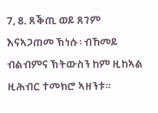7, 8. ጸቕጢ ወይ ጸገም እናኣጋጠመ ኽነሱ፡ ብኸመይ ብልብምና ኽትውስን ከም ዚከኣል ዚሕብር ተመክሮ ኣዘንቱ።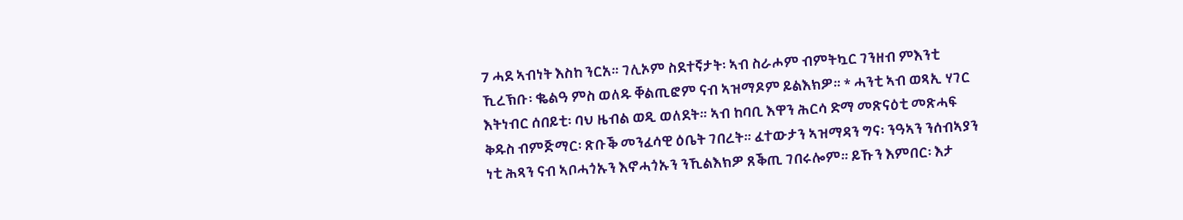7 ሓደ ኣብነት እስከ ንርአ። ገሊኦም ስደተኛታት፡ ኣብ ስራሖም ብምትኳር ገንዘብ ምእንቲ ኺረኽቡ፡ ቈልዓ ምስ ወለዱ ቐልጢፎም ናብ ኣዝማዶም ይልእክዎ። * ሓንቲ ኣብ ወጻኢ ሃገር እትነብር ሰበይቲ፡ ባህ ዜብል ወዲ ወለደት። ኣብ ከባቢ እዋን ሕርሳ ድማ መጽናዕቲ መጽሓፍ ቅዱስ ብምጅማር፡ ጽቡቕ መንፈሳዊ ዕቤት ገበረት። ፈተውታን ኣዝማዳን ግና፡ ንዓኣን ንሰብኣያን ነቲ ሕጻን ናብ ኣቦሓጎኡን እኖሓጎኡን ንኺልእክዎ ጸቕጢ ገበሩሎም። ይኹን እምበር፡ እታ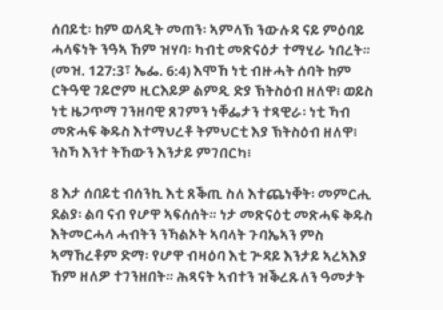ሰበይቲ፡ ከም ወላዲት መጠን፡ ኣምላኽ ንውሉዳ ናይ ምዕባይ ሓላፍነት ንዓኣ ኸም ዝሃባ፡ ካብቲ መጽናዕታ ተማሂራ ነበረት። (መዝ. 127:3፣ ኤፌ. 6:4) እሞኸ ነቲ ብዙሓት ሰባት ከም ርትዓዊ ገይሮም ዚርእይዎ ልምዲ ድያ ኽትስዕብ ዘለዋ፧ ወይስ ነቲ ዜጋጥማ ገንዘባዊ ጸገምን ነቐፌታን ተጻዊራ፡ ነቲ ኻብ መጽሓፍ ቅዱስ እተማህረቶ ትምህርቲ እያ ኽትስዕብ ዘለዋ፧ ንስኻ እንተ ትኸውን እንታይ ምገበርካ፧

8 እታ ሰበይቲ ብሰንኪ እቲ ጸቕጢ ስለ እተጨነቐት፡ መምርሒ ደልያ፡ ልባ ናብ የሆዋ ኣፍሰሰት። ነታ መጽናዕቲ መጽሓፍ ቅዱስ እትመርሓላ ሓብትን ንኻልኦት ኣባላት ጉባኤኣን ምስ ኣማኸረቶም ድማ፡ የሆዋ ብዛዕባ እቲ ጕዳይ እንታይ ኣረኣእያ ኸም ዘለዎ ተገንዘበት። ሕጻናት ኣብተን ዝቕረጹለን ዓመታት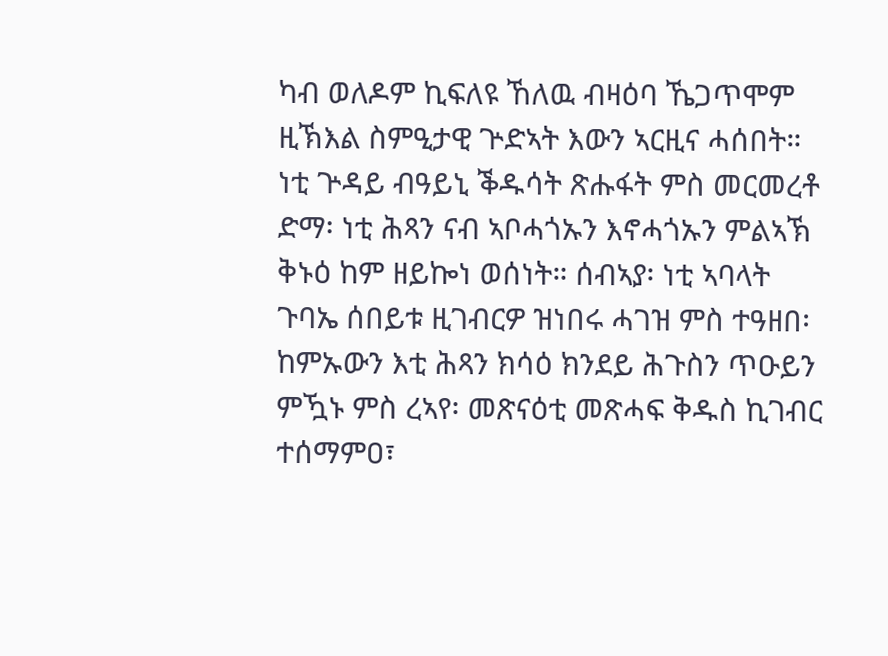ካብ ወለዶም ኪፍለዩ ኸለዉ ብዛዕባ ኼጋጥሞም ዚኽእል ስምዒታዊ ጕድኣት እውን ኣርዚና ሓሰበት። ነቲ ጕዳይ ብዓይኒ ቕዱሳት ጽሑፋት ምስ መርመረቶ ድማ፡ ነቲ ሕጻን ናብ ኣቦሓጎኡን እኖሓጎኡን ምልኣኽ ቅኑዕ ከም ዘይኰነ ወሰነት። ሰብኣያ፡ ነቲ ኣባላት  ጉባኤ ሰበይቱ ዚገብርዎ ዝነበሩ ሓገዝ ምስ ተዓዘበ፡ ከምኡውን እቲ ሕጻን ክሳዕ ክንደይ ሕጉስን ጥዑይን ምዃኑ ምስ ረኣየ፡ መጽናዕቲ መጽሓፍ ቅዱስ ኪገብር ተሰማምዐ፣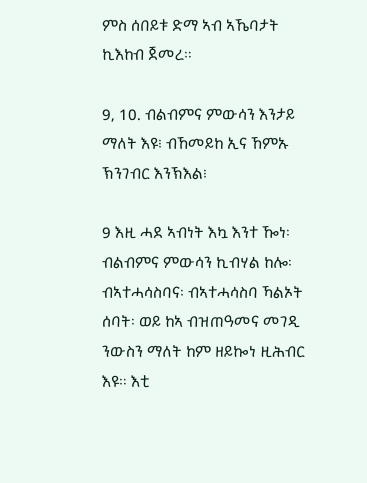ምስ ሰበይቱ ድማ ኣብ ኣኼባታት ኪእከብ ጀመረ።

9, 10. ብልብምና ምውሳን እንታይ ማለት እዩ፧ ብኸመይከ ኢና ኸምኡ ኽንገብር እንኽእል፧

9 እዚ ሓደ ኣብነት እኳ እንተ ዀነ፡ ብልብምና ምውሳን ኪብሃል ከሎ፡ ብኣተሓሳስባና፡ ብኣተሓሳስባ ኻልኦት ሰባት፡ ወይ ከኣ ብዝጠዓመና መገዲ ንውስን ማለት ከም ዘይኰነ ዚሕብር እዩ። እቲ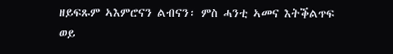ዘይፍጹም ኣእምሮናን ልብናን፡ ምስ ሓንቲ ኣመና እትቕልጥፍ ወይ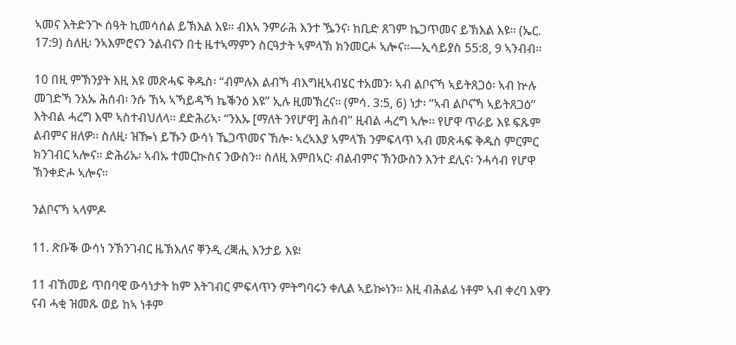ኣመና እትድንጒ ሰዓት ኪመሳሰል ይኽእል እዩ። ብእኣ ንምራሕ እንተ ዄንና፡ ከቢድ ጸገም ኬጋጥመና ይኽእል እዩ። (ኤር. 17:9) ስለዚ፡ ንኣእምሮናን ንልብናን በቲ ዜተኣማምን ስርዓታት ኣምላኽ ክንመርሖ ኣሎና።—ኢሳይያስ 55:8, 9 ኣንብብ።

10 በዚ ምኽንያት እዚ እዩ መጽሓፍ ቅዱስ፡ “ብምሉእ ልብኻ ብእግዚኣብሄር ተአመን፡ ኣብ ልቦናኻ ኣይትጸጋዕ፡ ኣብ ኵሉ መገድኻ ንእኡ ሕሰብ፡ ንሱ ኸኣ ኣኻይዳኻ ኬቕንዕ እዩ” ኢሉ ዚመኽረና። (ምሳ. 3:5, 6) ነታ፡ “ኣብ ልቦናኻ ኣይትጸጋዕ” እትብል ሓረግ እሞ ኣስተብህለላ። ደድሕሪኣ፡ “ንእኡ [ማለት ንየሆዋ] ሕሰብ” ዚብል ሓረግ ኣሎ። የሆዋ ጥራይ እዩ ፍጹም ልብምና ዘለዎ። ስለዚ፡ ዝዀነ ይኹን ውሳነ ኼጋጥመና ኸሎ፡ ኣረኣእያ ኣምላኽ ንምፍላጥ ኣብ መጽሓፍ ቅዱስ ምርምር ክንገብር ኣሎና። ድሕሪኡ፡ ኣብኡ ተመርኲስና ንውስን። ስለዚ እምበኣር፡ ብልብምና ኽንውስን እንተ ደሊና፡ ንሓሳብ የሆዋ ኽንቀድሖ ኣሎና።

ንልቦናኻ ኣላምዶ

11. ጽቡቕ ውሳነ ንኽንገብር ዜኽእለና ቐንዲ ረቛሒ እንታይ እዩ፧

11 ብኸመይ ጥበባዊ ውሳነታት ከም እትገብር ምፍላጥን ምትግባሩን ቀሊል ኣይኰነን። እዚ ብሕልፊ ነቶም ኣብ ቀረባ እዋን ናብ ሓቂ ዝመጹ ወይ ከኣ ነቶም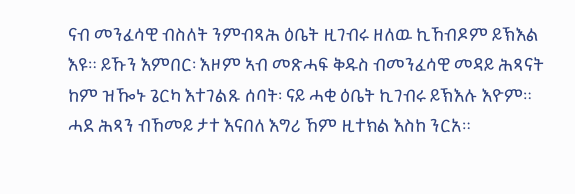ናብ መንፈሳዊ ብስለት ንምብጻሕ ዕቤት ዚገብሩ ዘለዉ ኪኸብዶም ይኽእል እዩ። ይኹን እምበር፡ እዞም ኣብ መጽሓፍ ቅዱስ ብመንፈሳዊ መዳይ ሕጻናት ከም ዝዀኑ ጌርካ እተገልጹ ሰባት፡ ናይ ሓቂ ዕቤት ኪገብሩ ይኽእሉ እዮም። ሓደ ሕጻን ብኸመይ ታተ እናበለ እግሪ ኸም ዚተክል እስከ ንርአ።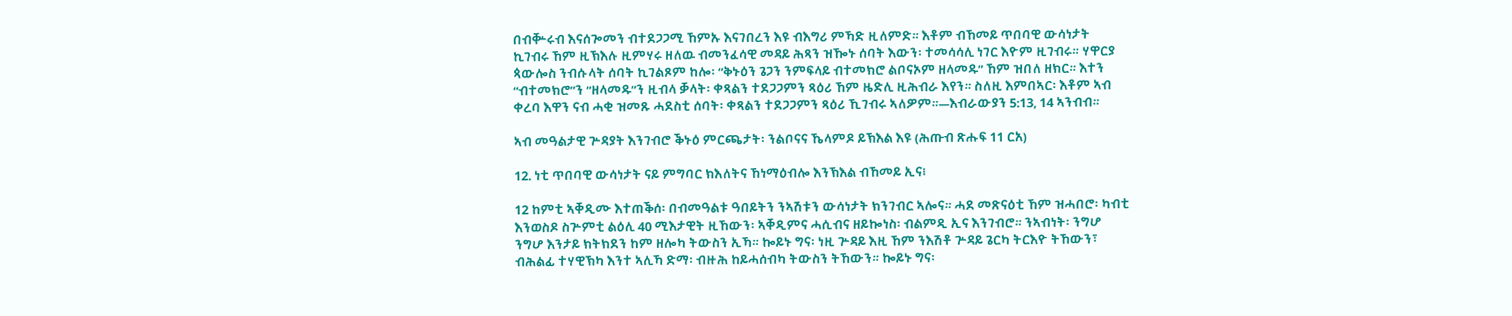በብቝሩብ እናሰጐመን ብተደጋጋሚ ኸምኡ እናገበረን እዩ ብእግሪ ምኻድ ዚለምድ። እቶም ብኸመይ ጥበባዊ ውሳነታት  ኪገብሩ ኸም ዚኽእሉ ዚምሃሩ ዘለዉ ብመንፈሳዊ መዳይ ሕጻን ዝዀኑ ሰባት እውን፡ ተመሳሳሊ ነገር እዮም ዚገብሩ። ሃዋርያ ጳውሎስ ንብሱላት ሰባት ኪገልጾም ከሎ፡ “ቅኑዕን ጌጋን ንምፍላይ ብተመክሮ ልቦናኦም ዘላመዱ” ኸም ዝበለ ዘክር። እተን “ብተመክሮ”ን “ዘላመዱ”ን ዚብላ ቓላት፡ ቀጻልን ተደጋጋምን ጻዕሪ ኸም ዜድሊ ዚሕብራ እየን። ስለዚ እምበኣር፡ እቶም ኣብ ቀረባ እዋን ናብ ሓቂ ዝመጹ ሓደስቲ ሰባት፡ ቀጻልን ተደጋጋምን ጻዕሪ ኺገብሩ ኣለዎም።—እብራውያን 5:13, 14 ኣንብብ።

ኣብ መዓልታዊ ጕዳያት እንገብሮ ቕኑዕ ምርጫታት፡ ንልቦናና ኼላምዶ ይኽእል እዩ (ሕጡብ ጽሑፍ 11 ርአ)

12. ነቲ ጥበባዊ ውሳነታት ናይ ምግባር ክእለትና ኸነማዕብሎ እንኽእል ብኸመይ ኢና፧

12 ከምቲ ኣቐዲሙ እተጠቕሰ፡ በብመዓልቱ ዓበይትን ንኣሽቱን ውሳነታት ክንገብር ኣሎና። ሓደ መጽናዕቲ ኸም ዝሓበሮ፡ ካብቲ እንወስዶ ስጕምቲ ልዕሊ 40 ሚእታዊት ዚኸውን፡ ኣቐዲምና ሓሲብና ዘይኰነስ፡ ብልምዲ ኢና እንገብሮ። ንኣብነት፡ ንግሆ ንግሆ እንታይ ክትክደን ከም ዘሎካ ትውስን ኢኻ። ኰይኑ ግና፡ ነዚ ጕዳይ እዚ ኸም ንእሽቶ ጕዳይ ጌርካ ትርእዮ ትኸውን፣ ብሕልፊ ተሃዊኽካ እንተ ኣሊኻ ድማ፡ ብዙሕ ከይሓሰብካ ትውስን ትኸውን። ኰይኑ ግና፡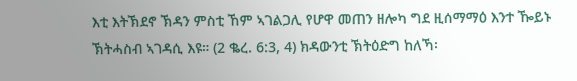እቲ እትኽደኖ ኽዳን ምስቲ ኸም ኣገልጋሊ የሆዋ መጠን ዘሎካ ግደ ዚሰማማዕ እንተ ዀይኑ ኽትሓስብ ኣገዳሲ እዩ። (2 ቈረ. 6:3, 4) ክዳውንቲ ኽትዕድግ ከለኻ፡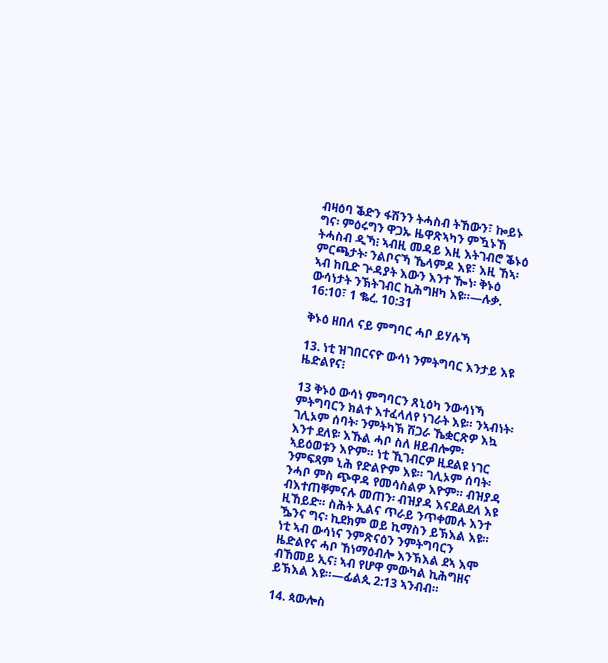ብዛዕባ ቕድን ፋሽንን ትሓስብ ትኸውን፣ ኰይኑ ግና፡ ምዕሩግን ዋጋኡ ዜዋጽኣካን ምዃኑኸ ትሓስብ ዲኻ፧ ኣብዚ መዳይ እዚ እትገብሮ ቕኑዕ ምርጫታት፡ ንልቦናኻ ኼላምዶ እዩ፣ እዚ ኸኣ፡ ኣብ ከቢድ ጕዳያት እውን እንተ ዀነ፡ ቅኑዕ ውሳነታት ንኽትገብር ኪሕግዘካ እዩ።—ሉቃ. 16:10፣ 1 ቈረ. 10:31

ቅኑዕ ዘበለ ናይ ምግባር ሓቦ ይሃሉኻ

13. ነቲ ዝገበርናዮ ውሳነ ንምትግባር እንታይ እዩ ዜድልየና፧

13 ቅኑዕ ውሳነ ምግባርን ጸኒዕካ ንውሳነኻ ምትግባርን ክልተ እተፈላለየ ነገራት እዩ። ንኣብነት፡ ገሊኦም ሰባት፡ ንምትካኽ ሽጋራ ኼቋርጽዎ እኳ እንተ ደለዩ፡ እኹል ሓቦ ስለ ዘይብሎም፡ ኣይዕወቱን እዮም። ነቲ ኺገብርዎ ዚደልዩ ነገር ንምፍጻም ኒሕ የድልዮም እዩ። ገሊኦም ሰባት፡ ንሓቦ ምስ ጭዋዳ የመሳስልዎ እዮም። ብዝያዳ ብእተጠቐምናሉ መጠን፡ ብዝያዳ እናደልደለ እዩ ዚኸይድ። ስሕት ኢልና ጥራይ ንጥቀመሉ እንተ ዄንና ግና፡ ኪደክም ወይ ኪማስን ይኽእል እዩ። ነቲ ኣብ ውሳነና ንምጽናዕን ንምትግባርን ዜድልየና ሓቦ ኸነማዕብሎ እንኽእል ደኣ እሞ ብኸመይ ኢና፧ ኣብ የሆዋ ምውካል ኪሕግዘና ይኽእል እዩ።—ፊልጲ 2:13 ኣንብብ።

14. ጳውሎስ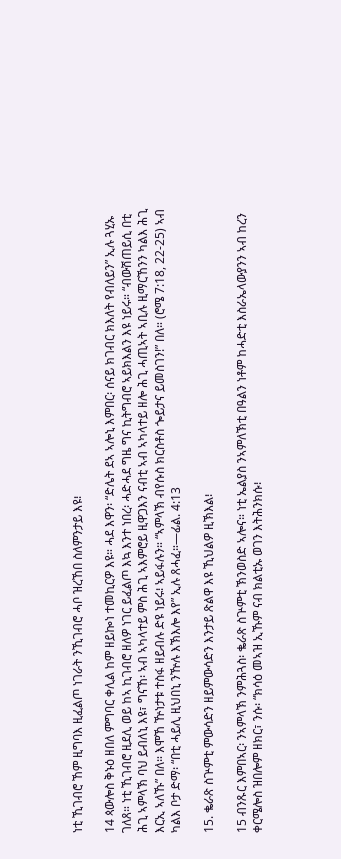ነቲ ኺገብሮ ኸም ዚግባእ ዚፈልጦ ነገራት ንኺገብሮ ሓቦ ዝረኸበ ስለምንታይ እዩ፧

14 ጳውሎስ ቅኑዕ ዘበለ ምግባር ቀሊል ከም ዘይኰነ ተመኪርዎ እዩ። ሓደ እዋን፡ “ድሌት ደኣ ኣሎኒ እምበር፡ ሰናይ ክገብር ክእለት የብለይን” ኢሉ ጓሂኡ ገለጸ። ነቲ ኺገብሮ ዚደሊ ወይ ከኣ ኪገብሮ ዘለዎ ነገር ይፈልጦ እኳ እንተ ነበረ፡ ሓድሓደ ግዜ ግና ኪትግብሮ ኣይክእልን እዩ ነይሩ። “ብውሽጠይሲ በቲ ሕጊ ኣምላኽ ባህ ይብለኒ እዩ፣ ግናኸ፡ ኣብ ኣካላተይ ምስ ሕጊ ኣእምሮይ ዚዋጋእን ናብቲ ኣብ ኣካላተይ ዘሎ ሕጊ ሓጢኣት ኣቢሉ ዚማርኸንን ካልእ ሕጊ እርኢ ኣለኹ” በለ። እሞኸ ዅነታቱ ተስፋ ዘይብሉ ድዩ ነይሩ፧ ኣይፋሉን። “ኣምላኽ ብየሱስ ክርስቶስ ጐይታና ይመስገን!” በለ። (ሮሜ 7:18, 22-25) ኣብ ካልእ ቦታ ድማ፡ “በቲ ሓይሊ ዚህበኒ ንዅሉ እኽእሎ እየ” ኢሉ ጸሓፈ።—ፊል. 4:13

15. ቈራጽ ስጕምቲ ምውሳድን ዘይምውሳድን እንታይ ጽልዋ እዩ ኺህልዎ ዚኽእል፧

15 ብንጹር እምበኣር፡ ንኣምላኽ ንምሕጓስ፡ ቈራጽ ስጕምቲ ኽንወስድ ኣሎና። ነቲ ኤልያስ ንኣምለኽቲ በዓልን ነቶም ከሓድቲ እስራኤላውያንን ኣብ ከረን ቀርሜሎስ ዝበሎም ዘክር፣ ንሱ፡ “ክሳዕ መኣዝ ኢኹም ናብ ክልቲኡ ወገን እትሕንክሱ፧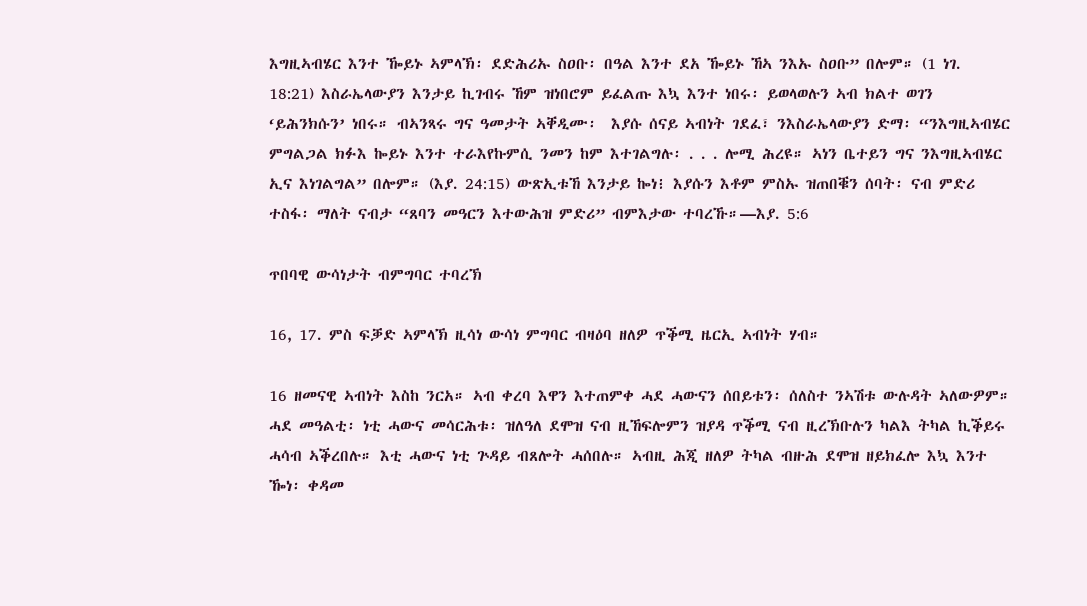እግዚኣብሄር እንተ ዀይኑ ኣምላኽ፡ ደድሕሪኡ ስዐቡ፡ በዓል እንተ ደአ ዀይኑ ኸኣ ንእኡ ስዐቡ” በሎም። (1 ነገ. 18:21) እስራኤላውያን እንታይ ኪገብሩ ኸም ዝነበሮም ይፈልጡ እኳ እንተ ነበሩ፡ ይወላወሉን ኣብ ክልተ ወገን ‘ይሕንክሱን’ ነበሩ። ብኣንጻሩ ግና ዓመታት ኣቐዲሙ፡  እያሱ ሰናይ ኣብነት ገደፈ፣ ንእስራኤላውያን ድማ፡ “ንእግዚኣብሄር ምግልጋል ክፉእ ኰይኑ እንተ ተራእየኩምሲ ንመን ከም እተገልግሉ፡ . . . ሎሚ ሕረዩ። ኣነን ቤተይን ግና ንእግዚኣብሄር ኢና እነገልግል” በሎም። (እያ. 24:15) ውጽኢቱኸ እንታይ ኰነ፧ እያሱን እቶም ምስኡ ዝጠበቑን ሰባት፡ ናብ ምድሪ ተስፋ፡ ማለት ናብታ “ጸባን መዓርን እተውሕዝ ምድሪ” ብምእታው ተባረኹ።—እያ. 5:6

ጥበባዊ ውሳነታት ብምግባር ተባረኽ

16, 17. ምስ ፍቓድ ኣምላኽ ዚሳነ ውሳነ ምግባር ብዛዕባ ዘለዎ ጥቕሚ ዜርኢ ኣብነት ሃብ።

16 ዘመናዊ ኣብነት እስከ ንርአ። ኣብ ቀረባ እዋን እተጠምቀ ሓደ ሓውናን ሰበይቱን፡ ሰለስተ ንኣሽቱ ውሉዳት ኣለውዎም። ሓደ መዓልቲ፡ ነቲ ሓውና መሳርሕቱ፡ ዝለዓለ ደሞዝ ናብ ዚኸፍሎምን ዝያዳ ጥቕሚ ናብ ዚረኽቡሉን ካልእ ትካል ኪቕይሩ ሓሳብ ኣቕረበሉ። እቲ ሓውና ነቲ ጕዳይ ብጸሎት ሓሰበሉ። ኣብዚ ሕጂ ዘለዎ ትካል ብዙሕ ደሞዝ ዘይክፈሎ እኳ እንተ ዀነ፡ ቀዳመ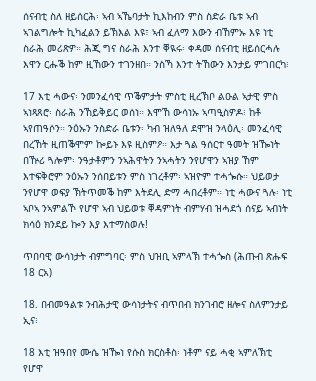ሰናብቲ ስለ ዘይሰርሕ፡ ኣብ ኣኼባታት ኪእከብን ምስ ስድራ ቤቱ ኣብ ኣገልግሎት ኪካፈልን ይኽእል እዩ፣ ኣብ ፈለማ እውን ብኸምኡ እዩ ነቲ ስራሕ መሪጽዎ። ሕጂ ግና ስራሕ እንተ ቐዪሩ፡ ቀዳመ ሰናብቲ ዘይሰርሓሉ እዋን ርሑቕ ከም ዚኸውን ተገንዘበ። ንስኻ እንተ ትኸውን እንታይ ምገበርካ፧

17 እቲ ሓውና፡ ንመንፈሳዊ ጥቕምታት ምስቲ ዚረኽቦ ልዑል ኣታዊ ምስ ኣነጻጸሮ፡ ስራሕ ንኸይቅይር ወሰነ። እሞኸ ውሳነኡ ኣጣዒስዎዶ፧ ከቶ ኣየጠዓሶን። ንዕኡን ንስድራ ቤቱን፡ ካብ ዝለዓለ ደሞዝ ንላዕሊ፡ መንፈሳዊ በረኸት ዚጠቕሞም ኰይኑ እዩ ዚስምዖ። እታ ጓል ዓሰርተ ዓመት ዝዀነት በዅሪ ጓሎም፡ ንዓታቶምን ንኣሕዋትን ንኣሓትን ንየሆዋን ኣዝያ ኸም እተፍቅሮም ንዕኡን ንሰበይቱን ምስ ነገረቶም፡ ኣዝዮም ተሓጐሱ። ህይወታ ንየሆዋ ወፍያ ኽትጥመቕ ከም እትደሊ ድማ ሓበረቶም። ነቲ ሓውና ጓሉ፡ ነቲ ኣቦኣ ንኣምልኾ የሆዋ ኣብ ህይወቱ ቐዳምነት ብምሃብ ዝሓደጎ ሰናይ ኣብነት ክሳዕ ክንደይ ኰን እያ እተማስወሉ!

ጥበባዊ ውሳነታት ብምግባር፡ ምስ ህዝቢ ኣምላኽ ተሓጐስ (ሕጡብ ጽሑፍ 18 ርአ)

18. በብመዓልቱ ንብሕታዊ ውሳነታትና ብጥበብ ክንገብሮ ዘሎና ስለምንታይ ኢና፧

18 እቲ ዝዓበየ ሙሴ ዝዀነ የሱስ ክርስቶስ፡ ነቶም ናይ ሓቂ ኣምለኽቲ የሆዋ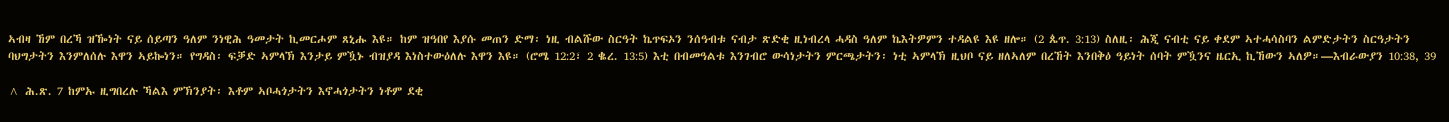ኣብዛ ኸም በረኻ ዝዀነት ናይ ሰይጣን ዓለም ንነዊሕ ዓመታት ኪመርሖም ጸኒሑ እዩ። ከም ዝዓበየ እያሱ መጠን ድማ፡ ነዚ ብልሹው ስርዓት ኬጥፍኦን ንሰዓብቱ ናብታ ጽድቂ ዚነብረላ ሓዳስ ዓለም ኬእትዎምን ተዳልዩ እዩ ዘሎ። (2 ጴጥ. 3:13) ስለዚ፡ ሕጂ ናብቲ ናይ ቀደም ኣተሓሳስባን ልምድታትን ስርዓታትን ባህግታትን እንምለሰሉ እዋን ኣይኰነን። የግዳስ፡ ፍቓድ ኣምላኽ እንታይ ምዃኑ ብዝያዳ እነስተውዕለሉ እዋን እዩ። (ሮሜ 12:2፣ 2 ቈረ. 13:5) እቲ በብመዓልቱ እንገብሮ ውሳነታትን ምርጫታትን፡ ነቲ ኣምላኽ ዚህቦ ናይ ዘለኣለም በረኸት እንበቅዕ ዓይነት ሰባት ምዃንና ዜርኢ ኪኸውን ኣለዎ።—እብራውያን 10:38, 39

^ ሕ.ጽ. 7 ከምኡ ዚግበረሉ ኻልእ ምኽንያት፡ እቶም ኣቦሓጎታትን እኖሓጎታትን ነቶም ደቂ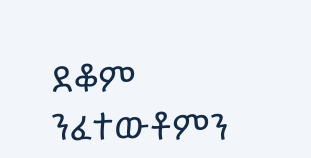ደቆም ንፈተውቶምን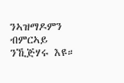ንኣዝማዶምን ብምርኣይ ንኺጅሃሩ እዩ።